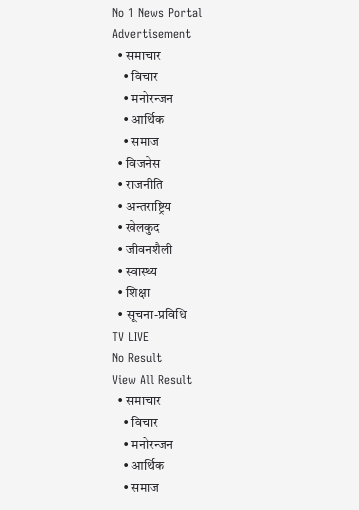No 1 News Portal
Advertisement
  • समाचार
    • विचार
    • मनोरन्जन
    • आर्थिक
    • समाज
  • विजनेस
  • राजनीति
  • अन्तराष्ट्रिय
  • खेलकुद
  • जीवनशैली
  • स्वास्थ्य
  • शिक्षा
  • सूचना-प्रविधि
TV LIVE
No Result
View All Result
  • समाचार
    • विचार
    • मनोरन्जन
    • आर्थिक
    • समाज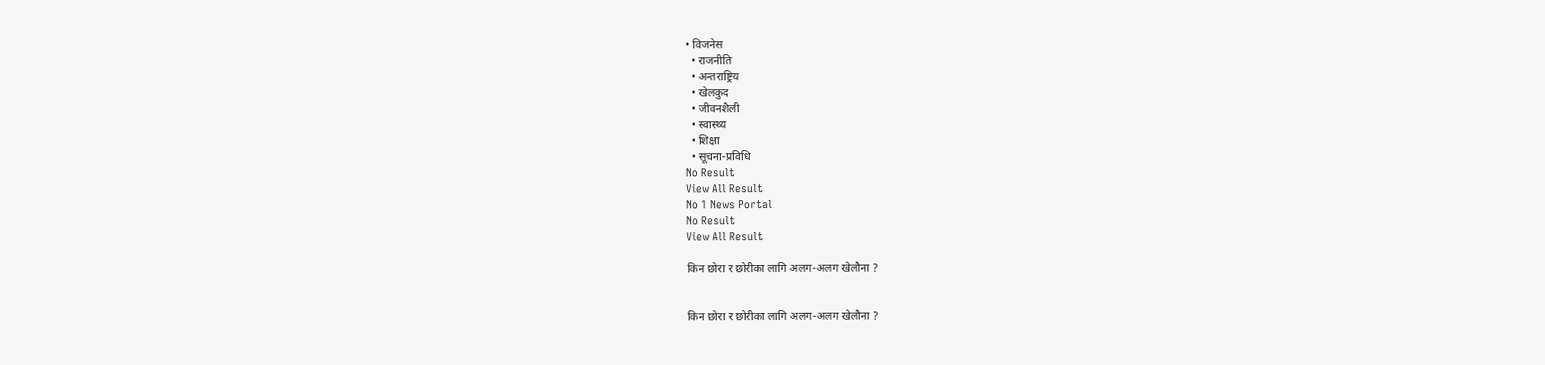• विजनेस
  • राजनीति
  • अन्तराष्ट्रिय
  • खेलकुद
  • जीवनशैली
  • स्वास्थ्य
  • शिक्षा
  • सूचना-प्रविधि
No Result
View All Result
No 1 News Portal
No Result
View All Result

किन छोरा र छोरीका लागि अलग-अलग खेलौना ?


किन छोरा र छोरीका लागि अलग-अलग खेलौना ?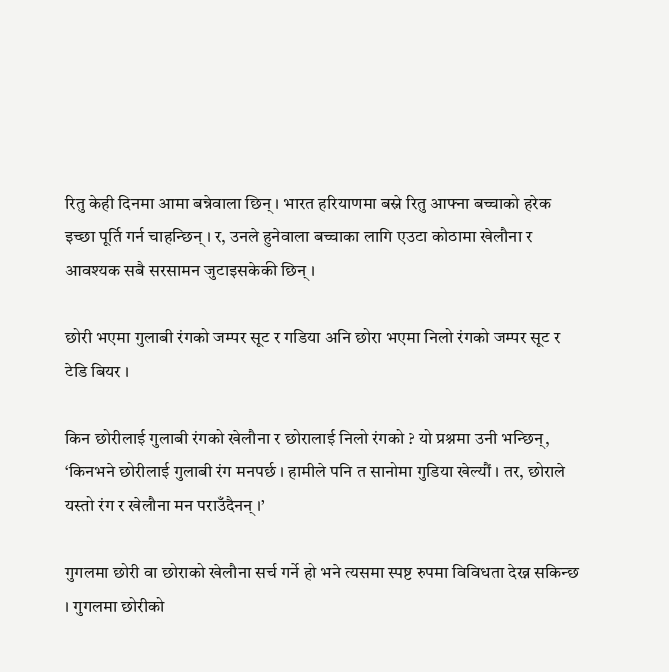रितु केही दिनमा आमा बन्नेवाला छिन् । भारत हरियाणमा बस्ने रितु आफ्ना बच्चाको हरेक इच्छा पूर्ति गर्न चाहन्छिन् । र, उनले हुनेवाला बच्चाका लागि एउटा कोठामा खेलौना र आवश्यक सबै सरसामन जुटाइसकेकी छिन् ।

छोरी भएमा गुलाबी रंगको जम्पर सूट र गडिया अनि छोरा भएमा निलो रंगको जम्पर सूट र टेडि बियर ।

किन छोरीलाई गुलाबी रंगको खेलौना र छोरालाई निलो रंगको ? यो प्रश्नमा उनी भन्छिन्, ‘किनभने छोरीलाई गुलाबी रंग मनपर्छ । हामीले पनि त सानोमा गुडिया खेल्यौं । तर, छोराले यस्तो रंग र खेलौना मन पराउँदैनन् ।’

गुगलमा छोरी वा छोराको खेलौना सर्च गर्ने हो भने त्यसमा स्पष्ट रुपमा विविधता देख्न सकिन्छ । गुगलमा छोरीको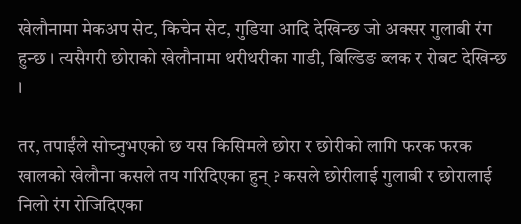खेलौनामा मेकअप सेट, किचेन सेट, गुडिया आदि देखिन्छ जो अक्सर गुलाबी रंग हुन्छ । त्यसैगरी छोराको खेलौनामा थरीथरीका गाडी, बिल्डिङ ब्लक र रोबट देखिन्छ ।

तर, तपाईंले सोच्नुभएको छ यस किसिमले छोरा र छोरीको लागि फरक फरक खालको खेलौना कसले तय गरिदिएका हुन् ? कसले छोरीलाई गुलाबी र छोरालाई निलो रंग रोजिदिएका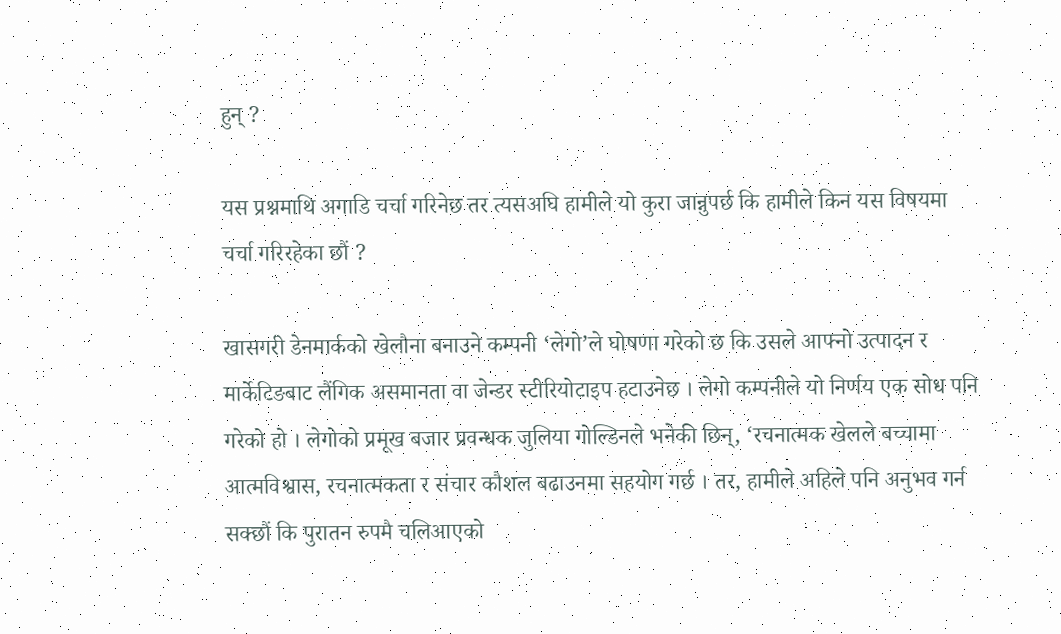हुन् ?

यस प्रश्नमाथि अगाडि चर्चा गरिनेछ तर त्यसअघि हामीले यो कुरा जान्नुपर्छ कि हामीले किन यस विषयमा चर्चा गरिरहेका छौं ?

खासगरी डेनमार्कको खेलौना बनाउने कम्पनी ‘लेगो’ले घोषणा गरेको छ कि उसले आफ्नो उत्पादन र मार्केटिङबाट लैंगिक असमानता वा जेन्डर स्टीरियोटाइप हटाउनेछ । लेगो कम्पनीले यो निर्णय एक सोध पनि गरेको हो । लेगोको प्रमूख बजार प्रवन्धक जुलिया गोल्डिनले भनेकी छिन्, ‘रचनात्मक खेलले बच्चामा आत्मविश्वास, रचनात्मकता र संचार कौशल बढाउनमा सहयोग गर्छ । तर, हामीले अहिले पनि अनुभव गर्न सक्छौं कि पुरातन रुपमै चलिआएको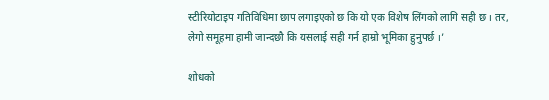स्टीरियोटाइप गतिविधिमा छाप लगाइएको छ कि यो एक विशेष लिंगको लागि सही छ । तर, लेगो समूहमा हामी जान्दछौ कि यसलाई सही गर्न हाम्रो भूमिका हुनुपर्छ ।’

शोधको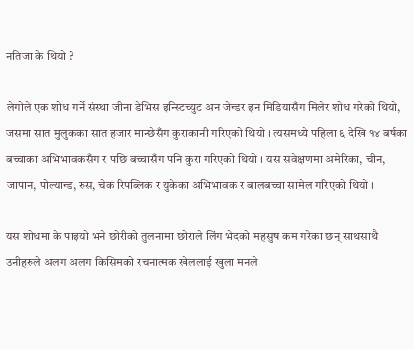नतिजा के थियो ?

लेगोले एक शोध गर्ने संस्था जीना डेभिस इन्स्टिच्युट अन जेन्डर इन मिडियासँग मिलेर शोध गरेको थियो, जसमा सात मुलुकका सात हजार मान्छेसँग कुराकानी गरिएको थियो । त्यसमध्ये पहिला ६ देखि १४ बर्षका बच्चाका अभिभावकसँग र पछि बच्चासँग पनि कुरा गरिएको थियो । यस सवेक्षणमा अमेरिका, चीन, जापान, पोल्यान्ड, रुस, चेक रिपब्लिक र युकेका अभिभावक र बालबच्चा सामेल गरिएको थियो ।

यस शोधमा के पाइयो भने छोरीको तुलनामा छोराले लिंग भेदको महसुष कम गरेका छन् साथसाथै उनीहरुले अलग अलग किसिमको रचनात्मक खेललाई खुला मनले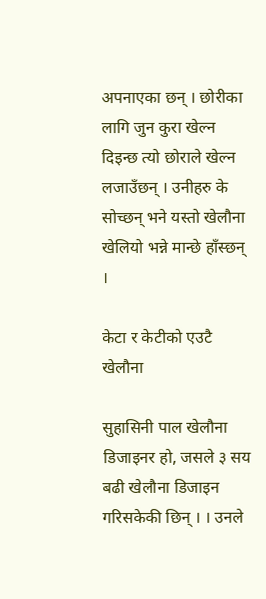अपनाएका छन् । छोरीका लागि जुन कुरा खेल्न दिइन्छ त्यो छोराले खेल्न लजाउँछन् । उनीहरु के सोच्छन् भने यस्तो खेलौना खेलियो भन्ने मान्छे हाँस्छन् ।

केटा र केटीको एउटै खेलौना

सुहासिनी पाल खेलौना डिजाइनर हो, जसले ३ सय बढी खेलौना डिजाइन गरिसकेकी छिन् । । उनले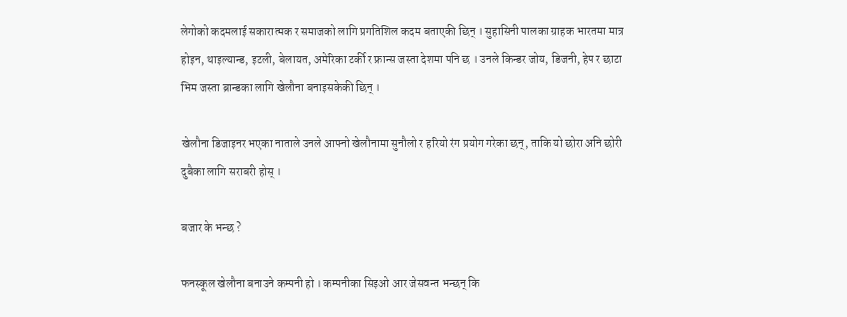लेगोको कदमलाई सकारात्मक र समाजको लागि प्रगतिशिल कदम बताएकी छिन् । सुहासिनी पालका ग्राहक भारतमा मात्र होइन, थाइल्यान्ड, इटली, बेलायत, अमेरिका टर्की र फ्रान्स जस्ता देशमा पनि छ । उनले किन्डर जोय, डिजनी, हेप र छाटा भिम जस्ता ब्रान्डका लागि खेलौना बनाइसकेकी छिन् ।

खेलौना डिजाइनर भएका नाताले उनले आफ्नो खेलौनामा सुनौलो र हरियो रंग प्रयोग गरेका छन्, ताकि यो छोरा अनि छोरी दुबैका लागि सराबरी होस् ।

बजार के भन्छ ?

फनस्कूल खेलौना बनाउने कम्पनी हो । कम्पनीका सिइओ आर जेसवन्त भन्छन् कि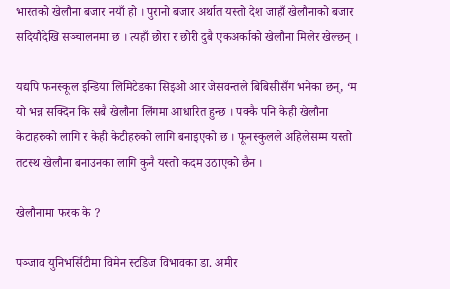भारतको खेलौना बजार नयाँ हो । पुरानो बजार अर्थात यस्तो देश जाहाँ खेलौनाको बजार सदियौदेखि सञ्चालनमा छ । त्यहाँ छोरा र छोरी दुबै एकअर्काको खेलौना मिलेर खेल्छन् ।

यद्यपि फनस्कूल इन्डिया लिमिटेडका सिइओ आर जेसवन्तले बिबिसीसँग भनेका छन्, ‘म यो भन्न सक्दिन कि सबै खेलौना लिंगमा आधारित हुन्छ । पक्कै पनि केही खेलौना केटाहरुको लागि र केही केटीहरुको लागि बनाइएको छ । फूनस्कुलले अहिलेसम्म यस्तो तटस्थ खेलौना बनाउनका लागि कुनै यस्तो कदम उठाएको छैन ।

खेलौनामा फरक के ?

पञ्जाव युनिभर्सिटीमा विमेन स्टडिज विभावका डा. अमीर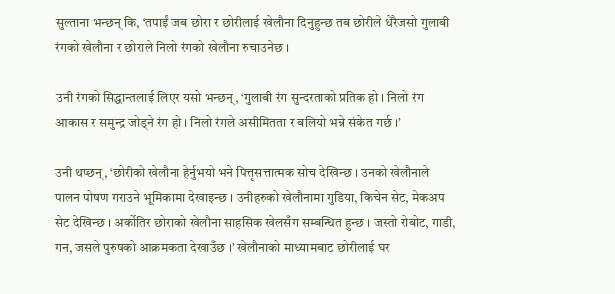सुल्ताना भन्छन् कि, ‘तपाईं जब छोरा र छोरीलाई खेलौना दिनुहुन्छ तब छोरीले धेरैजसो गुलाबी रंगको खेलौना र छोराले निलो रंगको खेलौना रुचाउनेछ ।

उनी रंगको सिद्धान्तलाई लिएर यसो भन्छन्, ‘गुलाबी रंग सुन्दरताको प्रतिक हो । निलो रंग आकास र समुन्द्र जोड्ने रंग हो । निलो रंगले असीमितता र बलियो भन्ने संकेत गर्छ ।’

उनी थप्छन्, ‘छोरीको खेलौना हेर्नुभयो भने पित्तृसत्तात्मक सोच देखिन्छ । उनको खेलौनाले पालन पोषण गराउने भूमिकामा देखाइन्छ । उनीहरुको खेलौनामा गुडिया, किचेन सेट, मेकअप सेट देखिन्छ । अर्कोतिर छोराको खेलौना साहसिक खेलसँग सम्बन्धित हुन्छ । जस्तो रोबोट, गाडी, गन, जसले पुरुषको आक्रमकता देखाउँछ ।’ खेलौनाको माध्यामबाट छोरीलाई घर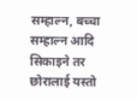सम्हाल्न, बच्चा सम्हाल्न आदि सिकाइने तर छोरालाई यस्तो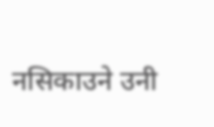नसिकाउने उनी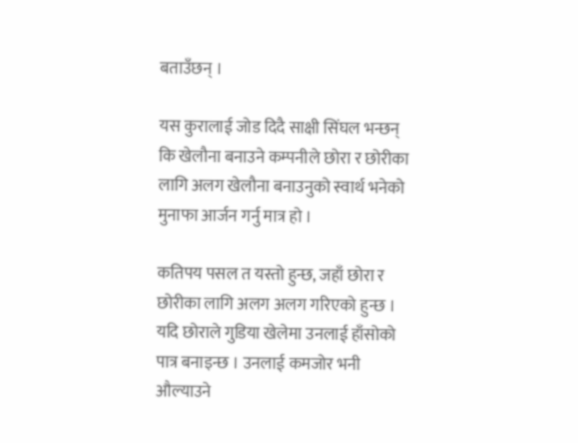बताउँछन् ।

यस कुरालाई जोड दिदै साक्षी सिंघल भन्छन् कि खेलौना बनाउने कम्पनीले छोरा र छोरीका लागि अलग खेलौना बनाउनुको स्वार्थ भनेको मुनाफा आर्जन गर्नु मात्र हो ।

कतिपय पसल त यस्तो हुन्छ, जहाँ छोरा र छोरीका लागि अलग अलग गरिएको हुन्छ । यदि छोराले गुडिया खेलेमा उनलाई हाँसोको पात्र बनाइन्छ । उनलाई कमजोर भनी औल्याउने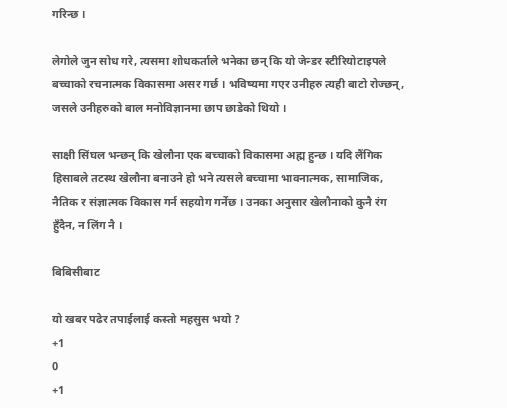गरिन्छ ।

लेगोले जुन सोध गरे, त्यसमा शोधकर्ताले भनेका छन् कि यो जेन्डर स्टीरियोटाइपले बच्चाको रचनात्मक विकासमा असर गर्छ । भविष्यमा गएर उनीहरु त्यही बाटो रोज्छन्, जसले उनीहरुको बाल मनोविज्ञानमा छाप छाडेको थियो ।

साक्षी सिंघल भन्छन् कि खेलौना एक बच्चाको विकासमा अह्म हुन्छ । यदि लैंगिक हिसाबले तटस्थ खेलौना बनाउने हो भने त्यसले बच्चामा भावनात्मक, सामाजिक, नैतिक र संज्ञात्मक विकास गर्न सहयोग गर्नेछ । उनका अनुसार खेलौनाको कुनै रंग हुँदैन, न लिंग नै ।

बिबिसीबाट

यो खबर पढेर तपाईलाई कस्तो महसुस भयो ?
+1
0
+1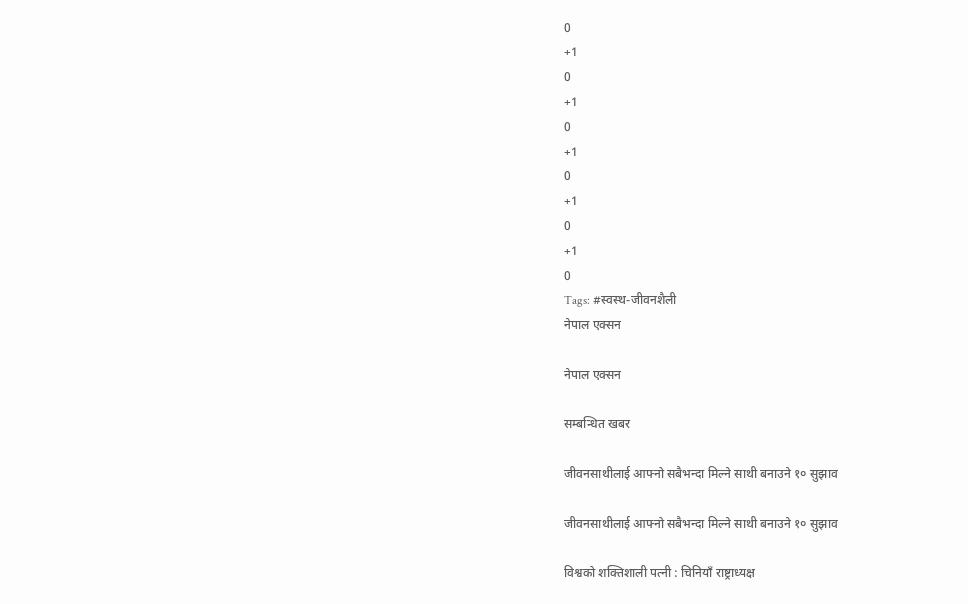0
+1
0
+1
0
+1
0
+1
0
+1
0
Tags: #स्वस्थ-जीवनशैली
नेपाल एक्सन

नेपाल एक्सन

सम्बन्धित खबर

जीवनसाथीलाई आफ्नो सबैभन्दा मिल्ने साथी बनाउने १० सुझाव

जीवनसाथीलाई आफ्नो सबैभन्दा मिल्ने साथी बनाउने १० सुझाव

विश्वको शक्तिशाली पत्नी : चिनियाँ राष्ट्राध्यक्ष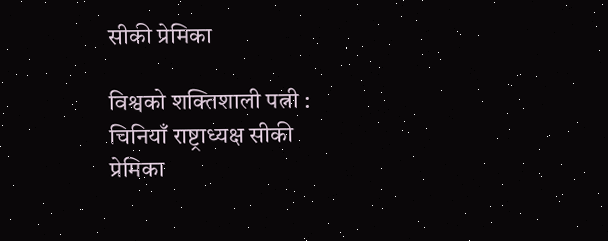सीकी प्रेमिका

विश्वको शक्तिशाली पत्नी : चिनियाँ राष्ट्राध्यक्ष सीकी प्रेमिका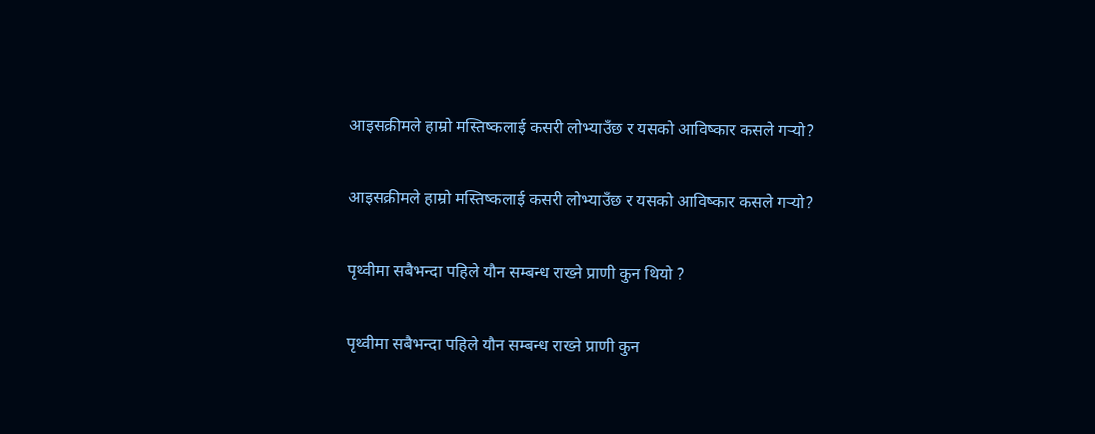आइसक्रीमले हाम्रो मस्तिष्कलाई कसरी लोभ्याउँछ र यसको आविष्कार कसले गर्‍यो?

आइसक्रीमले हाम्रो मस्तिष्कलाई कसरी लोभ्याउँछ र यसको आविष्कार कसले गर्‍यो?

पृथ्वीमा सबैभन्दा पहिले यौन सम्बन्ध राख्ने प्राणी कुन थियो ?

पृथ्वीमा सबैभन्दा पहिले यौन सम्बन्ध राख्ने प्राणी कुन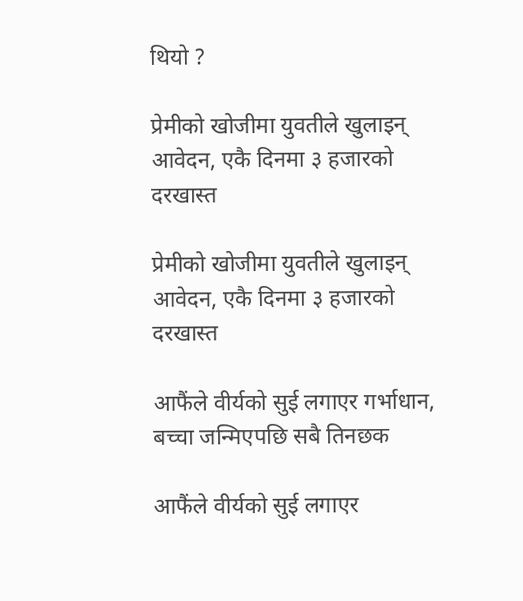थियो ?

प्रेमीको खोजीमा युवतीले खुलाइन् आवेदन, एकै दिनमा ३ हजारको दरखास्त

प्रेमीको खोजीमा युवतीले खुलाइन् आवेदन, एकै दिनमा ३ हजारको दरखास्त

आफैंले वीर्यको सुई लगाएर गर्भाधान, बच्चा जन्मिएपछि सबै तिनछक

आफैंले वीर्यको सुई लगाएर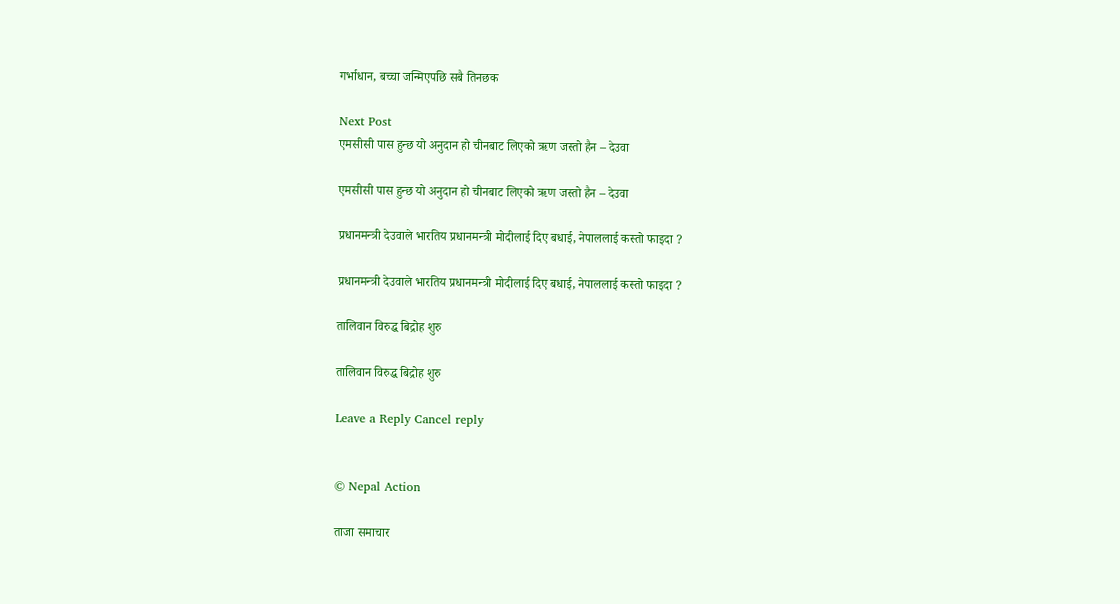गर्भाधान, बच्चा जन्मिएपछि सबै तिनछक

Next Post
एमसीसी पास हुन्छ यो अनुदान हो चीनबाट लिएको ऋण जस्तो हैन – देउवा

एमसीसी पास हुन्छ यो अनुदान हो चीनबाट लिएको ऋण जस्तो हैन – देउवा

प्रधानमन्त्री देउवाले भारतिय प्रधानमन्त्री मोदीलाई दिए बधाई, नेपाललाई कस्तो फाइदा ?

प्रधानमन्त्री देउवाले भारतिय प्रधानमन्त्री मोदीलाई दिए बधाई, नेपाललाई कस्तो फाइदा ?

तालिवान विरुद्ध बिद्रोह शुरु

तालिवान विरुद्ध बिद्रोह शुरु

Leave a Reply Cancel reply


© Nepal Action

ताजा समाचार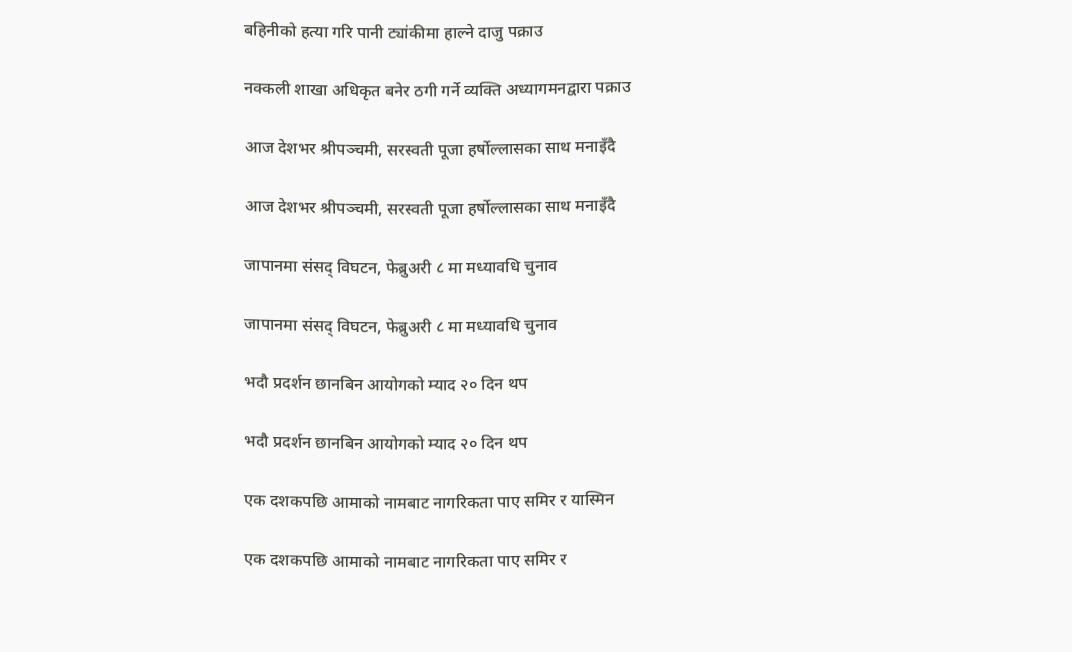बहिनीको हत्या गरि पानी ट्यांकीमा हाल्ने दाजु पक्राउ

नक्कली शाखा अधिकृत बनेर ठगी गर्ने व्यक्ति अध्यागमनद्वारा पक्राउ

आज देशभर श्रीपञ्चमी, सरस्वती पूजा हर्षोल्लासका साथ मनाइँदै

आज देशभर श्रीपञ्चमी, सरस्वती पूजा हर्षोल्लासका साथ मनाइँदै

जापानमा संसद् विघटन, फेब्रुअरी ८ मा मध्यावधि चुनाव

जापानमा संसद् विघटन, फेब्रुअरी ८ मा मध्यावधि चुनाव

भदौ प्रदर्शन छानबिन आयोगको म्याद २० दिन थप

भदौ प्रदर्शन छानबिन आयोगको म्याद २० दिन थप

एक दशकपछि आमाको नामबाट नागरिकता पाए समिर र यास्मिन

एक दशकपछि आमाको नामबाट नागरिकता पाए समिर र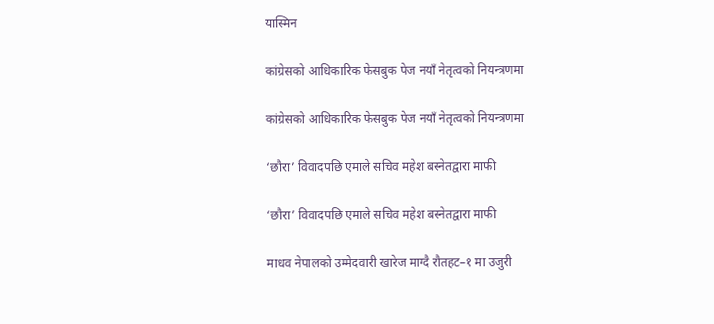यास्मिन

कांग्रेसको आधिकारिक फेसबुक पेज नयाँ नेतृत्वको नियन्त्रणमा

कांग्रेसको आधिकारिक फेसबुक पेज नयाँ नेतृत्वको नियन्त्रणमा

‘छौरा’ विवादपछि एमाले सचिव महेश बस्नेतद्वारा माफी

‘छौरा’ विवादपछि एमाले सचिव महेश बस्नेतद्वारा माफी

माधव नेपालको उम्मेदवारी खारेज माग्दै रौतहट–१ मा उजुरी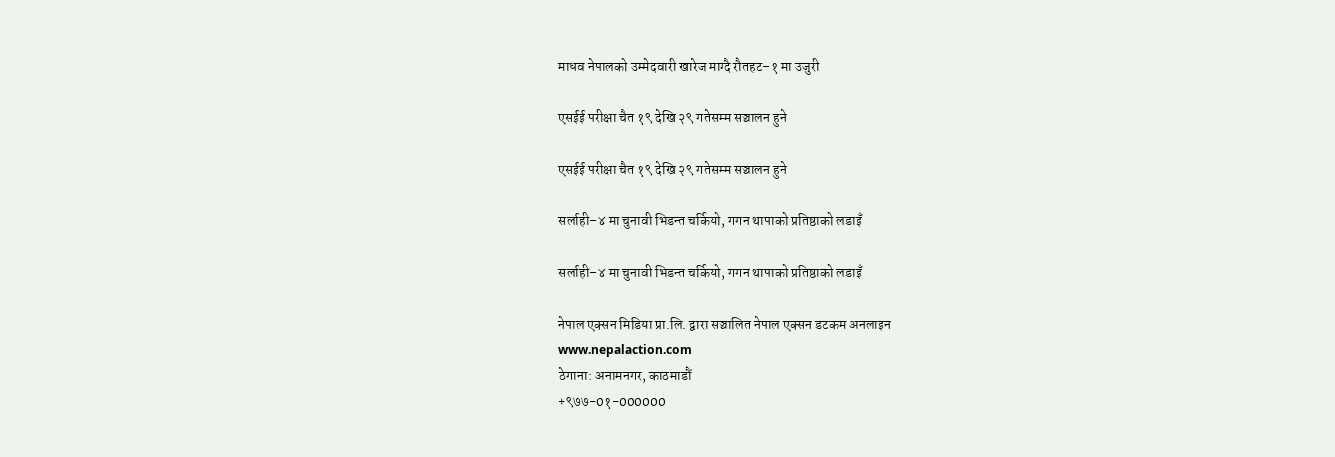माधव नेपालको उम्मेदवारी खारेज माग्दै रौतहट–१ मा उजुरी

एसईई परीक्षा चैत १९ देखि २९ गतेसम्म सञ्चालन हुने

एसईई परीक्षा चैत १९ देखि २९ गतेसम्म सञ्चालन हुने

सर्लाही–४ मा चुनावी भिडन्त चर्कियो, गगन थापाको प्रतिष्ठाको लडाइँ

सर्लाही–४ मा चुनावी भिडन्त चर्कियो, गगन थापाको प्रतिष्ठाको लडाइँ

नेपाल एक्सन मिडिया प्रा.लि. द्वारा सञ्चालित नेपाल एक्सन डटकम अनलाइन
www.nepalaction.com
ठेगाना: अनामनगर, काठमाडौं
+९७७-0१-000000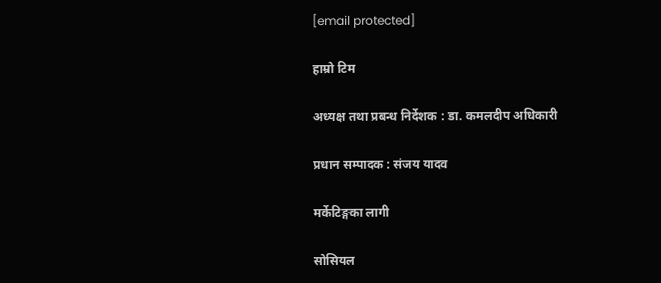[email protected]

हाम्रो टिम

अध्यक्ष तथा प्रबन्ध निर्देशक : डा. कमलदीप अधिकारी

प्रधान सम्पादक : संजय यादव

मर्केटिङ्गका लागी

सोसियल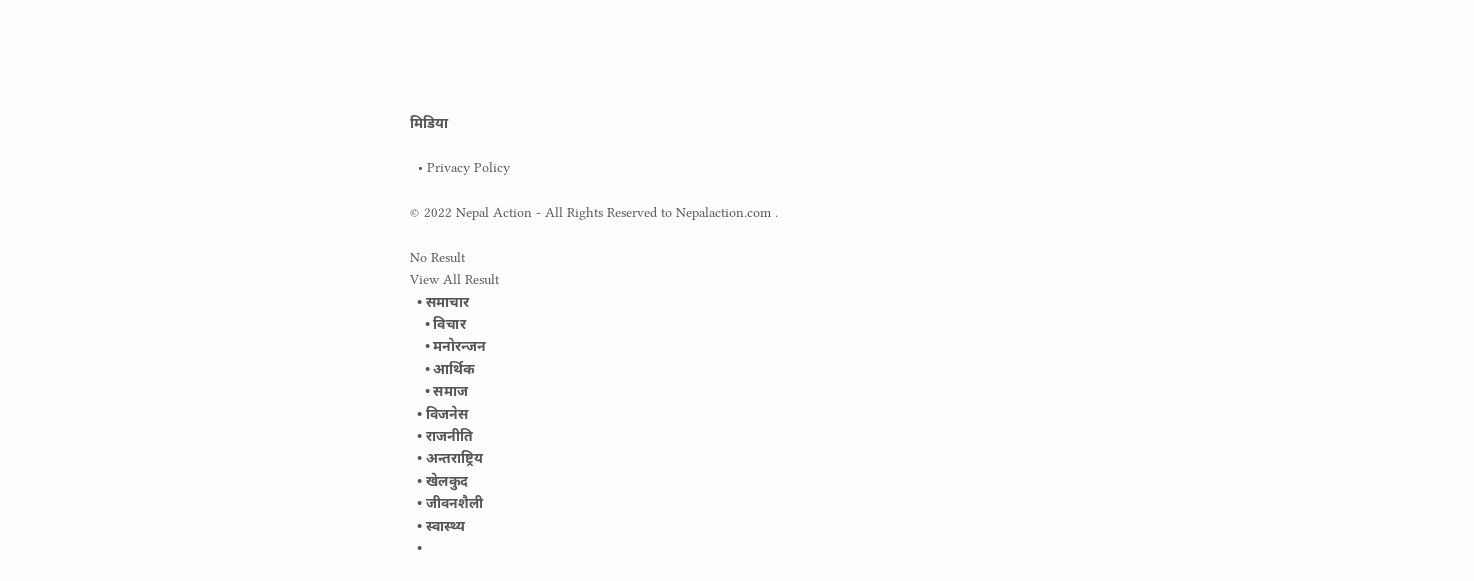मिडिया

  • Privacy Policy

© 2022 Nepal Action - All Rights Reserved to Nepalaction.com .

No Result
View All Result
  • समाचार
    • विचार
    • मनोरन्जन
    • आर्थिक
    • समाज
  • विजनेस
  • राजनीति
  • अन्तराष्ट्रिय
  • खेलकुद
  • जीवनशैली
  • स्वास्थ्य
  •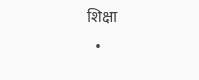शिक्षा
  •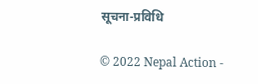सूचना-प्रविधि

© 2022 Nepal Action -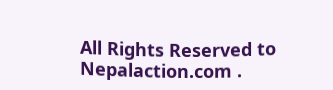All Rights Reserved to Nepalaction.com .